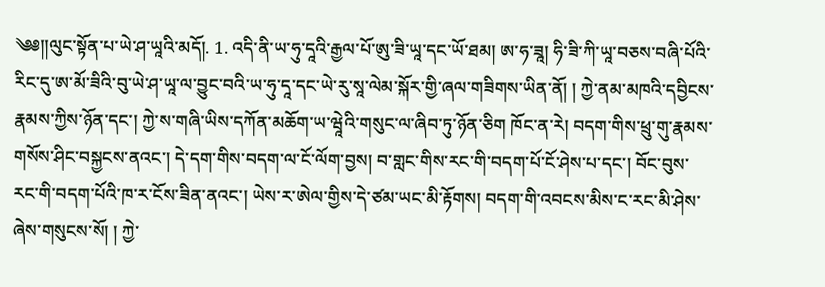༄༅།།ལུང་སྟོན་པ་ཡེ་ཤ་ཡཱའི་མདོ།. 1. འདི་ནི་ཡ་ཧུ་དཱའི་རྒྱལ་པོ་ཨུ་ཟི་ཡཱ་དང་ཡོ་ཐམ། ཨ་ཧ་ཟཱ། ཧི་ཟི་ཀི་ཡཱ་བཅས་བཞི་པོའི་རིང་དུ་ཨ་མོ་ཟིའི་བུ་ཡེ་ཤ་ཡཱ་ལ་བྱུང་བའི་ཡ་ཧུ་དཱ་དང་ཡེ་རུ་སཱ་ལེམ་སྐོར་གྱི་ཞལ་གཟིགས་ཡིན་ནོ། ། ཀྱེ་ནམ་མཁའི་དབྱིངས་རྣམས་ཀྱིས་ཉོན་དང་། ཀྱེ་ས་གཞི་ཡིས་དཀོན་མཆོག་ཡ་ཝཱེའི་གསུང་ལ་ཞིབ་ཏུ་ཉོན་ཅིག ཁོང་ན་རེ། བདག་གིས་ཕྲུ་གུ་རྣམས་གསོས་ཤིང་བསྐྱངས་ནའང་། དེ་དག་གིས་བདག་ལ་ངོ་ལོག་བྱས། བ་གླང་གིས་རང་གི་བདག་པོ་ངོ་ཤེས་པ་དང་། བོང་བུས་རང་གི་བདག་པོའི་ཁ་ར་ངོས་ཟིན་ནའང་། ཡེས་ར་ཨེལ་གྱིས་དེ་ཙམ་ཡང་མི་རྟོགས། བདག་གི་འབངས་མིས་ང་རང་མི་ཤེས་ཞེས་གསུངས་སོ། ། ཀྱེ་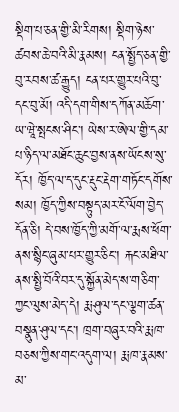སྡིག་པ་ཅན་གྱི་མི་རིགས། སྡིག་ཉེས་ཚབས་ཆེ་བའི་མི་རྣམས། ངན་སྤྱོད་ཅན་གྱི་བུ་རབས་ཚ་རྒྱུད། ངན་པར་གྱུར་པའི་བུ་དང་བུ་མོ། འདི་དག་གིས་དཀོན་མཆོག་ཡ་ཝཱེ་སྤངས་ཤིང་། ཡེས་ར་ཨེལ་གྱི་དམ་པ་ཉིད་ལ་མཐོང་ཆུང་བྱས་ནས་ཡོངས་སུ་དོར། ཁྱོད་ལ་ད་དུང་རྡུང་རྡེག་གཏོང་དགོས་སམ། ཁྱོད་ཀྱིས་བསྟུད་མར་ངོ་ལོག་བྱེད་དོན་ཅི། དེ་བས་ཁྱོད་ཀྱི་མགོ་ལ་རྨས་ཕོག་ནས་སྙིང་ཞུམ་པར་གྱུར་ཅིང་། རྐང་མཐིལ་ནས་སྤྱི་བོའི་བར་དུ་སྐྱོན་མེད་ས་གཅིག་ཀྱང་ལུས་མེད་དེ། རྨ་ཤུལ་དང་ལྕག་ཚན་བསྣུན་ཤུལ་དང་། ཁྲག་བཞུར་བའི་རྨ་ཁ་བཅས་ཀྱིས་གང་འདུག་ལ། རྨ་ཁ་རྣམས་མ་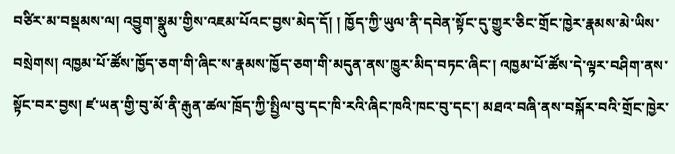བཙིར་མ་བསྡམས་ལ། འབྱུག་སྣུམ་གྱིས་འཇམ་པོའང་བྱས་མེད་དོ། ། ཁྱོད་ཀྱི་ཡུལ་ནི་དབེན་སྟོང་དུ་གྱུར་ཅིང་གྲོང་ཁྱེར་རྣམས་མེ་ཡིས་བསྲེགས། འཁྱམ་པོ་ཚོས་ཁྱོད་ཅག་གི་ཞིང་ས་རྣམས་ཁྱོད་ཅག་གི་མདུན་ནས་ཁྱུར་མིད་བཏང་ཞིང་། འཁྱམ་པོ་ཚོས་དེ་ལྟར་བཤིག་ནས་སྟོང་བར་བྱས། ཛ་ཡན་གྱི་བུ་མོ་ནི་རྒུན་ཚལ་ཁྲོད་ཀྱི་སྤྱིལ་བུ་དང་ཁི་རའི་ཞིང་ཁའི་ཁང་བུ་དང་། མཐའ་བཞི་ནས་བསྐོར་བའི་གྲོང་ཁྱེར་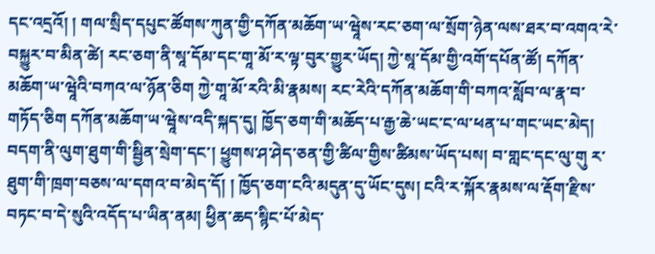དང་འདྲའོ། ། གལ་སྲིད་དཔུང་ཚོགས་ཀུན་གྱི་དཀོན་མཆོག་ཡ་ཝཱེས་རང་ཅག་ལ་སྲོག་ཉེན་ལས་ཐར་བ་འགའ་རེ་བསྐྱུར་བ་མིན་ཚེ། རང་ཅག་ནི་སཱ་དོམ་དང་གཱ་མོ་ར་ལྟ་བུར་གྱུར་ཡོད། ཀྱེ་སཱ་དོམ་གྱི་འགོ་དཔོན་ཚོ། དཀོན་མཆོག་ཡ་ཝཱེའི་བཀའ་ལ་ཉོན་ཅིག ཀྱེ་གཱ་མོ་རའི་མི་རྣམས། རང་རེའི་དཀོན་མཆོག་གི་བཀའ་སློབ་ལ་རྣ་བ་གཏོད་ཅིག དཀོན་མཆོག་ཡ་ཝཱེས་འདི་སྐད་དུ། ཁྱོད་ཅག་གི་མཆོད་པ་རྒྱ་ཆེ་ཡང་ང་ལ་ཕན་པ་གང་ཡང་མེད། བདག་ནི་ལུག་ཐུག་གི་སྦྱིན་སྲེག་དང་། ཕྱུགས་ཤ་ཤེད་ཅན་གྱི་ཚིལ་གྱིས་ཚིམས་ཡོད་པས། བ་གླང་དང་ལུ་གུ ར་ཐུག་གི་ཁྲག་བཅས་ལ་དགའ་བ་མེད་དོ། ། ཁྱོད་ཅག་ངའི་མདུན་དུ་ཡོང་དུས། ངའི་ར་སྐོར་རྣམས་ལ་རྡོག་རྫིས་བཏང་བ་དེ་སུའི་འདོད་པ་ཡིན་ནམ། ཕྱིན་ཆད་སྙིང་པོ་མེད་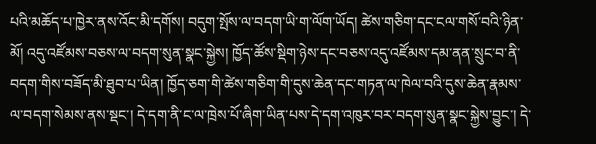པའི་མཆོད་པ་ཁྱེར་ནས་འོང་མི་དགོས། བདུག་སྤོས་ལ་བདག་ཡི་ག་ལོག་ཡོད། ཚེས་གཅིག་དང་ངལ་གསོ་བའི་ཉིན་མོ། འདུ་འཛོམས་བཅས་ལ་བདག་སུན་སྣང་སྐྱེས། ཁྱོད་ཚོས་སྡིག་ཉེས་དང་བཅས་འདུ་འཛོམས་དམ་ནན་སྲུང་བ་ནི་བདག་གིས་བཟོད་མི་ཐུབ་པ་ཡིན། ཁྱོད་ཅག་གི་ཚེས་གཅིག་གི་དུས་ཆེན་དང་གཏན་ལ་ཁེལ་བའི་དུས་ཆེན་རྣམས་ལ་བདག་སེམས་ནས་སྡང་། དེ་དག་ནི་ང་ལ་ཁྲེས་པོ་ཞིག་ཡིན་པས་དེ་དག་འཁུར་བར་བདག་སུན་སྣང་སྐྱེས་བྱུང་། དེ་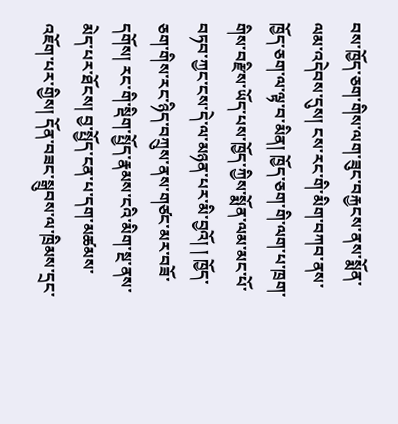བས་ཁྱོད་ཅག་གིས་ལག་ཟུང་བརྐྱངས་ནས་སྨོན་ལམ་འདེབས་དུས། ངས་རང་གི་མིག་བཀབ་ནས་ཁྱོད་ཅག་ལ་ལྟ་བ་མིན། ཁྱོད་ཅག་གི་ལག་པ་ཁྲག་གིས་བརྫིས་ཡོད་པས་ཁྱོད་ཀྱིས་སྨོན་ལམ་མང་པོ་བཏབ་ཀྱང་ངས་དེ་ལ་མཉན་པར་མི་བྱའོ། ། ཁྱོད་ཅག་གིས་རང་ཉིད་བཀྲུས་ནས་གཙང་མར་བཟོ་དགོས། རང་གི་སྡིག་སྤྱོད་རྣམས་ངའི་མིག་སྔ་ནས་མེད་པར་ཐོངས། བྱ་སྤྱོད་ངན་པ་དག་མཚམས་འཇོག་པར་གྱིས། དོན་བཟང་སྒྲུབས་ལ་ཁྲིམས་དྲང་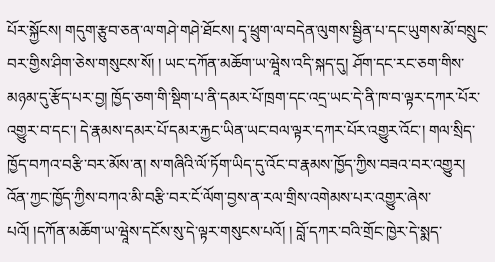པོར་སྐྱོངས། གདུག་རྩུབ་ཅན་ལ་གཤེ་གཤེ་ཐོངས། དྭ་ཕྲུག་ལ་བདེན་ལུགས་སྦྱིན་པ་དང་ཡུགས་མོ་བསྲུང་བར་གྱིས་ཤིག་ཅེས་གསུངས་སོ། ། ཡང་དཀོན་མཆོག་ཡ་ཝཱེས་འདི་སྐད་དུ། ཤོག་དང་རང་ཅག་གིས་མཉམ་དུ་རྩོད་པར་བྱ། ཁྱོད་ཅག་གི་སྡིག་པ་ནི་དམར་པོ་ཁྲག་དང་འདྲ་ཡང་དེ་ནི་ཁ་བ་ལྟར་དཀར་པོར་འགྱུར་བ་དང་། དེ་རྣམས་དམར་པོ་དམར་རྐྱང་ཡིན་ཡང་བལ་ལྟར་དཀར་པོར་འགྱུར་འོང་། གལ་སྲིད་ཁྱོད་བཀའ་བརྩི་བར་མོས་ན། ས་གཞིའི་ལོ་ཏོག་ཡིད་དུ་འོང་བ་རྣམས་ཁྱོད་ཀྱིས་བཟའ་བར་འགྱུར། འོན་ཀྱང་ཁྱོད་ཀྱིས་བཀའ་མི་བརྩི་བར་ངོ་ལོག་བྱས་ན་རལ་གྲིས་འགེམས་པར་འགྱུར་ཞེས་པའོ། །དཀོན་མཆོག་ཡ་ཝཱེས་དངོས་སུ་དེ་ལྟར་གསུངས་པའོ། ། བློ་དཀར་བའི་གྲོང་ཁྱེར་དེ་སྨད་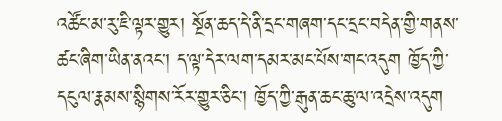འཚོང་མ་རུ་ཇི་ལྟར་གྱུར། སྔོན་ཆད་དེ་ནི་དྲང་གཞག་དང་དྲང་བདེན་གྱི་གནས་ཚང་ཞིག་ཡིན་ནའང་། ད་ལྟ་དེར་ལག་དམར་མང་པོས་གང་འདུག ཁྱོད་ཀྱི་དངུལ་རྣམས་སྙིགས་རོར་གྱུར་ཅིང་། ཁྱོད་ཀྱི་རྒུན་ཆང་ཆུ་ལ་འདྲེས་འདུག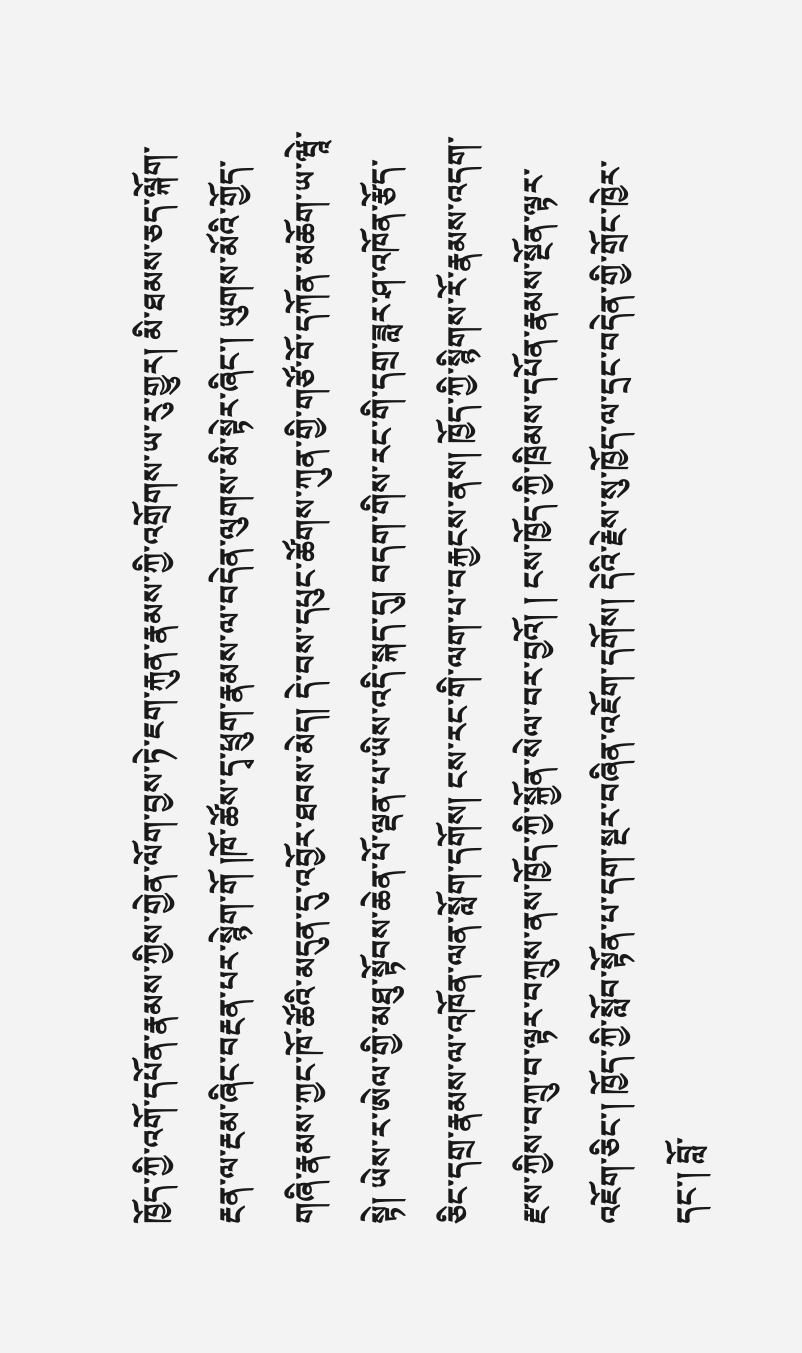ཁྱོད་ཀྱི་འགོ་དཔོན་རྣམས་ཀྱིས་གྱེན་ལོག་བྱས་ཏེ་ཇག་རྐུན་རྣམས་ཀྱི་འགྲོགས་ཡ་རུ་གྱུར། མི་ཐམས་ཅད་ལྐོག་རྔན་ལ་རྔམ་ཞིང་བརྔན་པར་སྙེག་གོ །ཁོ་ཚོས་དྭ་ཕྲུག་རྣམས་ལ་བདེན་ལུགས་མི་སྟེར་ཞིང་། ཡུགས་མོའི་གྱོད་གཞི་རྣམས་ཀྱང་ཁོ་ཚོའི་མདུན་དུ་འབྱོར་ཐབས་མེད། དེ་བས་དཔུང་ཚོགས་ཀུན་གྱི་གཙོ་བོ་དཀོན་མཆོག་ཡ་ཝཱེ་སྟེ། ཡེས་ར་ཨེལ་གྱི་མཐུ་སྟོབས་ཆེན་པོ་ལྡན་པ་ཡིས་འདི་སྐད་དུ། བདག་གིས་རང་གི་དགྲ་ཟླར་ཤ་འཁོན་རྩོད་ཅིང་དགྲ་རྣམས་ལ་འཁོན་ལན་སློག་དགོས། ངས་རང་གི་ལག་པ་བརྐྱངས་ནས། ཁྱོད་ཀྱི་སྙིགས་རོ་རྣམས་འདག་རྫས་ཀྱིས་བཀྲུ་བ་ལྟར་བཀྲུས་ནས་ཁྱོད་ཀྱི་སྐྱོན་སེལ་བར་བྱའོ། ། ངས་ཁྱོད་ཀྱི་ཁྲིམས་དཔོན་རྣམས་སྔོན་ལྟར་འཇོག་ཅིང་། ཁྱོད་ཀྱི་སློབ་སྟོན་པ་དག་སྔར་བཞིན་འཇོག་དགོས། དེའི་རྗེས་སུ་ཁྱོད་ལ་དྲང་བདེན་གྱི་གྲོང་ཁྱེར་དང་། བློ་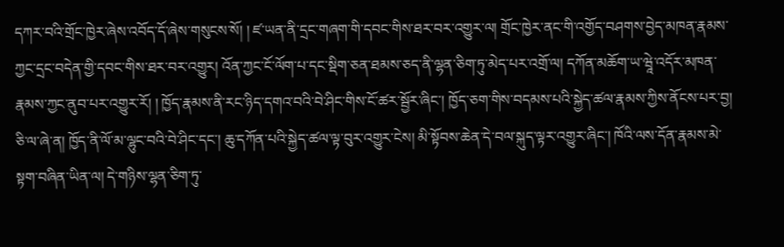དཀར་བའི་གྲོང་ཁྱེར་ཞེས་འབོད་དོ་ཞེས་གསུངས་སོ། ། ཛ་ཡན་ནི་དྲང་གཞག་གི་དབང་གིས་ཐར་བར་འགྱུར་ལ། གྲོང་ཁྱེར་ནང་གི་འགྱོད་བཤགས་བྱེད་མཁན་རྣམས་ཀྱང་དྲང་བདེན་གྱི་དབང་གིས་ཐར་བར་འགྱུར། འོན་ཀྱང་ངོ་ལོག་པ་དང་སྡིག་ཅན་ཐམས་ཅད་ནི་ལྷན་ཅིག་ཏུ་མེད་པར་འགྲོ་ལ། དཀོན་མཆོག་ཡ་ཝཱེ་འདོར་མཁན་རྣམས་ཀྱང་ནུབ་པར་འགྱུར་རོ། ། ཁྱོད་རྣམས་ནི་རང་ཉིད་དགའ་བའི་བེ་ཤིང་གིས་ངོ་ཚར་སྦྱོར་ཞིང་། ཁྱོད་ཅག་གིས་བདམས་པའི་སྐྱེད་ཚལ་རྣམས་ཀྱིས་ནོངས་པར་བྱ། ཅི་ལ་ཞེ་ན། ཁྱོད་ནི་ལོ་མ་ལྷུང་བའི་བེ་ཤིང་དང་། ཆུ་དཀོན་པའི་སྐྱེད་ཚལ་ལྟ་བུར་འགྱུར་ངེས། མི་སྟོབས་ཆེན་དེ་བལ་སྐུད་ལྟར་འགྱུར་ཞིང་། ཁོའི་ལས་དོན་རྣམས་མེ་སྟག་བཞིན་ཡིན་ལ། དེ་གཉིས་ལྷན་ཅིག་ཏུ་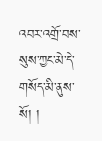འབར་འགྲོ་བས་སུས་ཀྱང་མེ་དེ་གསོད་མི་ནུས་སོ། །